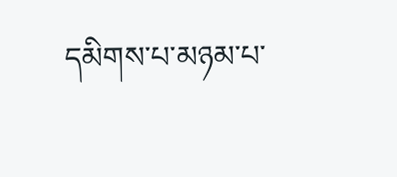དམིགས་པ་མཉམ་པ་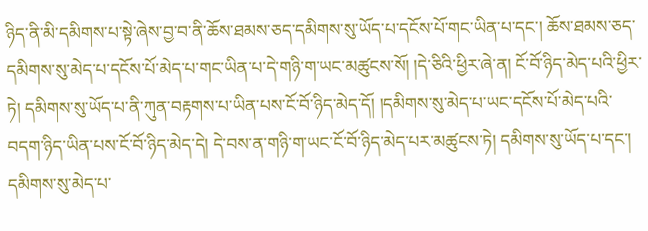ཉིད་ནི་མི་དམིགས་པ་སྟེ་ཞེས་བྱ་བ་ནི་ཆོས་ཐམས་ཅད་དམིགས་སུ་ཡོད་པ་དངོས་པོ་གང་ཡིན་པ་དང་། ཆོས་ཐམས་ཅད་དམིགས་སུ་མེད་པ་དངོས་པོ་མེད་པ་གང་ཡིན་པ་དེ་གཉི་ག་ཡང་མཚུངས་སོ། །དེ་ཅིའི་ཕྱིར་ཞེ་ན། ངོ་བོ་ཉིད་མེད་པའི་ཕྱིར་ཏེ། དམིགས་སུ་ཡོད་པ་ནི་ཀུན་བརྟགས་པ་ཡིན་པས་ངོ་བོ་ཉིད་མེད་དོ། །དམིགས་སུ་མེད་པ་ཡང་དངོས་པོ་མེད་པའི་བདག་ཉིད་ཡིན་པས་ངོ་བོ་ཉིད་མེད་དེ། དེ་བས་ན་གཉི་ག་ཡང་ངོ་བོ་ཉིད་མེད་པར་མཚུངས་ཏེ། དམིགས་སུ་ཡོད་པ་དང་། དམིགས་སུ་མེད་པ་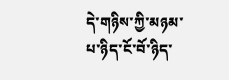དེ་གཉིས་ཀྱི་མཉམ་པ་ཉིད་ངོ་བོ་ཉིད་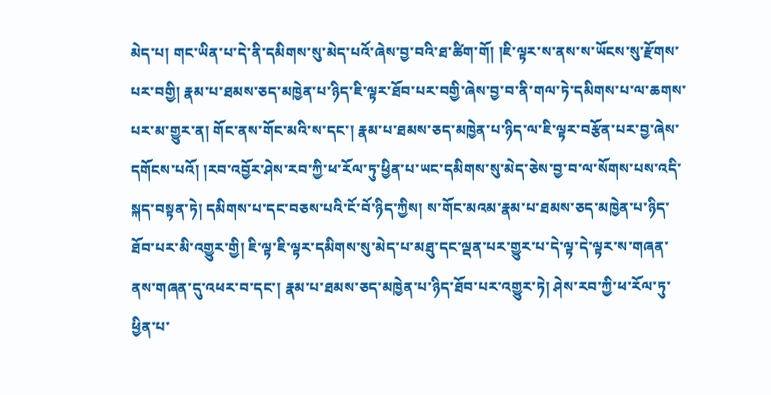མེད་པ། གང་ཡིན་པ་དེ་ནི་དམིགས་སུ་མེད་པའོ་ཞེས་བྱ་བའི་ཐ་ཚིག་གོ། །ཇི་ལྟར་ས་ནས་ས་ཡོངས་སུ་རྫོགས་པར་བགྱི། རྣམ་པ་ཐམས་ཅད་མཁྱེན་པ་ཉིད་ཇི་ལྟར་ཐོབ་པར་བགྱི་ཞེས་བྱ་བ་ནི་གལ་ཏེ་དམིགས་པ་ལ་ཆགས་པར་མ་གྱུར་ན། གོང་ནས་གོང་མའི་ས་དང་། རྣམ་པ་ཐམས་ཅད་མཁྱེན་པ་ཉིད་ལ་ཇི་ལྟར་བརྩོན་པར་བྱ་ཞེས་དགོངས་པའོ། །རབ་འབྱོར་ཤེས་རབ་ཀྱི་ཕ་རོལ་ཏུ་ཕྱིན་པ་ཡང་དམིགས་སུ་མེད་ཅེས་བྱ་བ་ལ་སོགས་པས་འདི་སྐད་བསྟན་ཏེ། དམིགས་པ་དང་བཅས་པའི་ངོ་བོ་ཉིད་ཀྱིས། ས་གོང་མའམ་རྣམ་པ་ཐམས་ཅད་མཁྱེན་པ་ཉིད་ཐོབ་པར་མི་འགྱུར་གྱི། ཇི་ལྟ་ཇི་ལྟར་དམིགས་སུ་མེད་པ་མཐུ་དང་ལྡན་པར་གྱུར་པ་དེ་ལྟ་དེ་ལྟར་ས་གཞན་ནས་གཞན་དུ་འཕར་བ་དང་། རྣམ་པ་ཐམས་ཅད་མཁྱེན་པ་ཉིད་ཐོབ་པར་འགྱུར་ཏེ། ཤེས་རབ་ཀྱི་ཕ་རོལ་ཏུ་ཕྱིན་པ་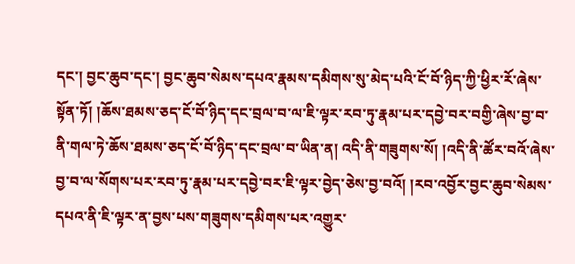དང་། བྱང་ཆུབ་དང་། བྱང་ཆུབ་སེམས་དཔའ་རྣམས་དམིགས་སུ་མེད་པའི་ངོ་བོ་ཉིད་ཀྱི་ཕྱིར་རོ་ཞེས་སྟོན་ཏོ། །ཆོས་ཐམས་ཅད་ངོ་བོ་ཉིད་དང་བྲལ་བ་ལ་ཇི་ལྟར་རབ་ཏུ་རྣམ་པར་དབྱེ་བར་བགྱི་ཞེས་བྱ་བ་ནི་གལ་ཏེ་ཆོས་ཐམས་ཅད་ངོ་བོ་ཉིད་དང་བྲལ་བ་ཡིན་ན། འདི་ནི་གཟུགས་སོ། །འདི་ནི་ཚོར་བའོ་ཞེས་བྱ་བ་ལ་སོགས་པར་རབ་ཏུ་རྣམ་པར་དབྱེ་བར་ཇི་ལྟར་བྱེད་ཅེས་བྱ་བའོ། །རབ་འབྱོར་བྱང་ཆུབ་སེམས་དཔའ་ནི་ཇི་ལྟར་ན་བྱས་པས་གཟུགས་དམིགས་པར་འགྱུར་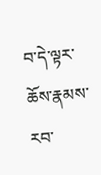བ་དེ་ལྟར་ཆོས་རྣམས་རབ་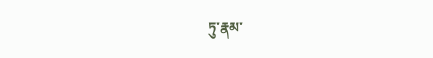ཏུ་རྣམ་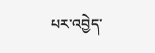པར་འབྱེད་